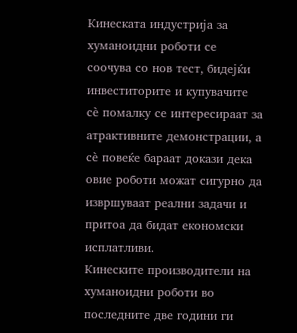Кинеската индустрија за хуманоидни роботи се соочува со нов тест, бидејќи инвеститорите и купувачите сè помалку се интересираат за атрактивните демонстрации, а сè повеќе бараат докази дека овие роботи можат сигурно да извршуваат реални задачи и притоа да бидат економски исплатливи.
Кинеските производители на хуманоидни роботи во последните две години ги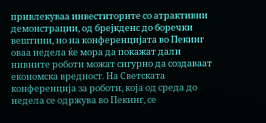привлекуваа инвеститорите со атрактивни демонстрации, од брејкденс до боречки вештини, но на конференцијата во Пекинг оваа недела ќе мора да покажат дали нивните роботи можат сигурно да создаваат економска вредност. На Светската конференција за роботи, која од среда до недела се одржува во Пекинг, се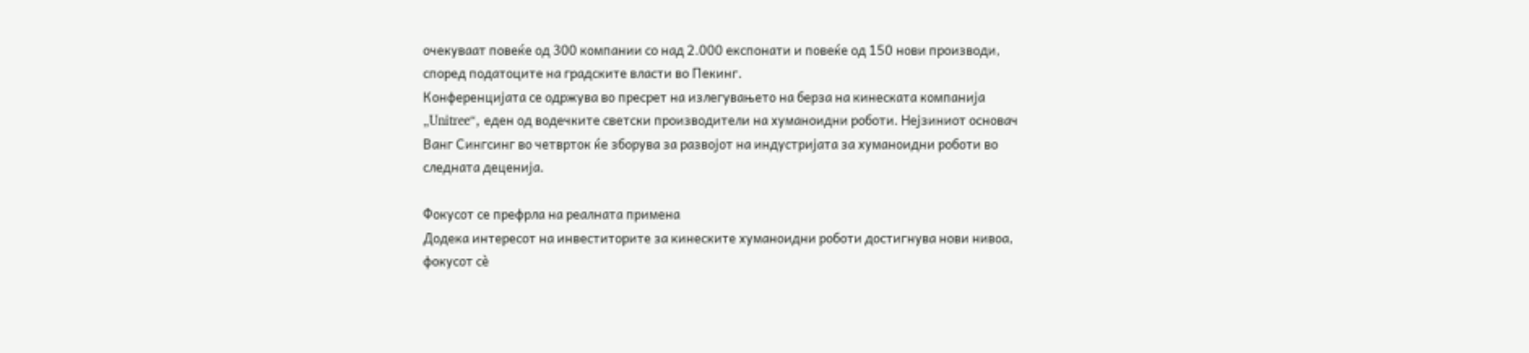очекуваат повеќе од 300 компании со над 2.000 експонати и повеќе од 150 нови производи, според податоците на градските власти во Пекинг.
Конференцијата се одржува во пресрет на излегувањето на берза на кинеската компанија „Unitree“, еден од водечките светски производители на хуманоидни роботи. Нејзиниот основач Ванг Сингсинг во четврток ќе зборува за развојот на индустријата за хуманоидни роботи во следната деценија.

Фокусот се префрла на реалната примена
Додека интересот на инвеститорите за кинеските хуманоидни роботи достигнува нови нивоа, фокусот сè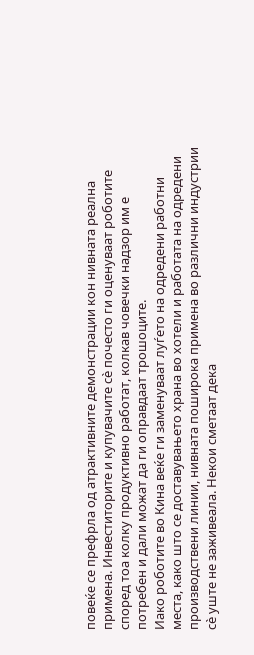повеќе се префрла од атрактивните демонстрации кон нивната реална примена. Инвеститорите и купувачите сè почесто ги оценуваат роботите според тоа колку продуктивно работат, колкав човечки надзор им е потребен и дали можат да ги оправдаат трошоците.
Иако роботите во Кина веќе ги заменуваат луѓето на одредени работни места, како што се доставувањето храна во хотели и работата на одредени производствени линии, нивната поширока примена во различни индустрии сè уште не заживеала. Некои сметаат дека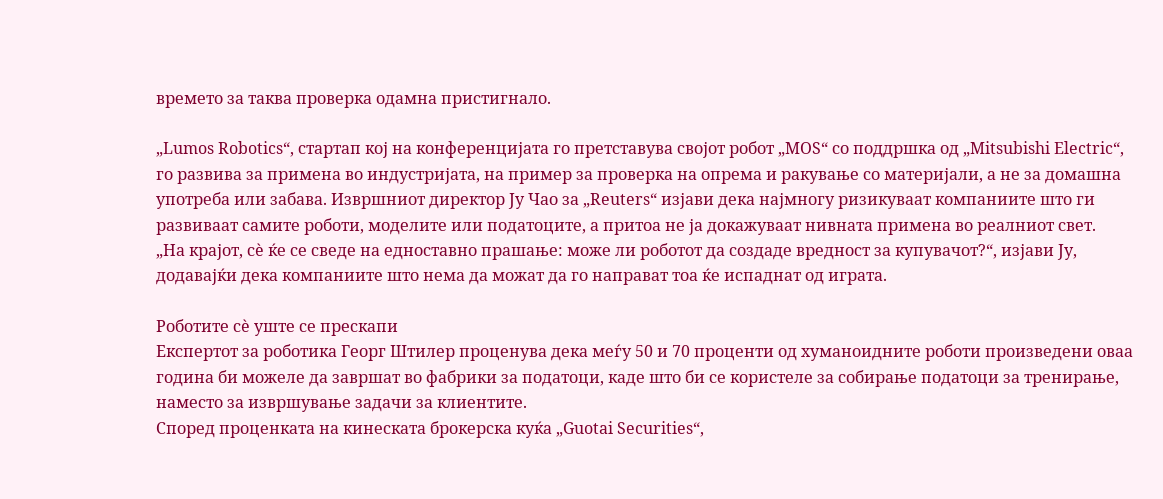времето за таква проверка одамна пристигнало.

„Lumos Robotics“, стартап кој на конференцијата го претставува својот робот „MOS“ со поддршка од „Mitsubishi Electric“, го развива за примена во индустријата, на пример за проверка на опрема и ракување со материјали, а не за домашна употреба или забава. Извршниот директор Ју Чао за „Reuters“ изјави дека најмногу ризикуваат компаниите што ги развиваат самите роботи, моделите или податоците, а притоа не ја докажуваат нивната примена во реалниот свет.
„На крајот, сè ќе се сведе на едноставно прашање: може ли роботот да создаде вредност за купувачот?“, изјави Ју, додавајќи дека компаниите што нема да можат да го направат тоа ќе испаднат од играта.

Роботите сè уште се прескапи
Експертот за роботика Георг Штилер проценува дека меѓу 50 и 70 проценти од хуманоидните роботи произведени оваа година би можеле да завршат во фабрики за податоци, каде што би се користеле за собирање податоци за тренирање, наместо за извршување задачи за клиентите.
Според проценката на кинеската брокерска куќа „Guotai Securities“,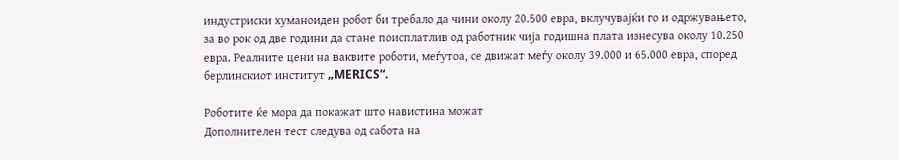индустриски хуманоиден робот би требало да чини околу 20.500 евра, вклучувајќи го и одржувањето, за во рок од две години да стане поисплатлив од работник чија годишна плата изнесува околу 10.250 евра. Реалните цени на ваквите роботи, меѓутоа, се движат меѓу околу 39.000 и 65.000 евра, според берлинскиот институт „MERICS“.

Роботите ќе мора да покажат што навистина можат
Дополнителен тест следува од сабота на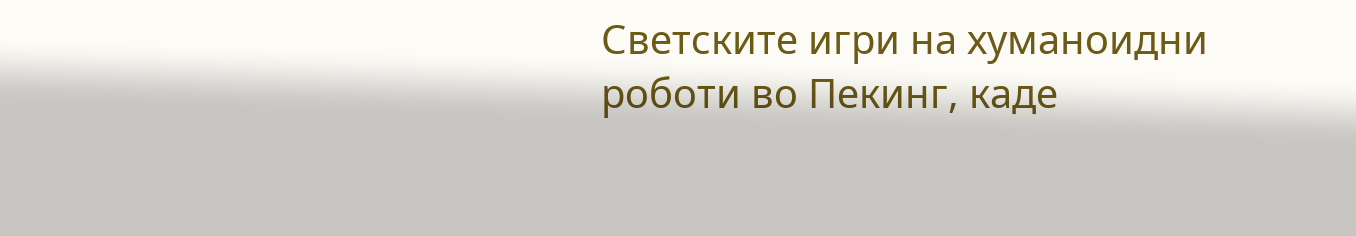Светските игри на хуманоидни роботи во Пекинг, каде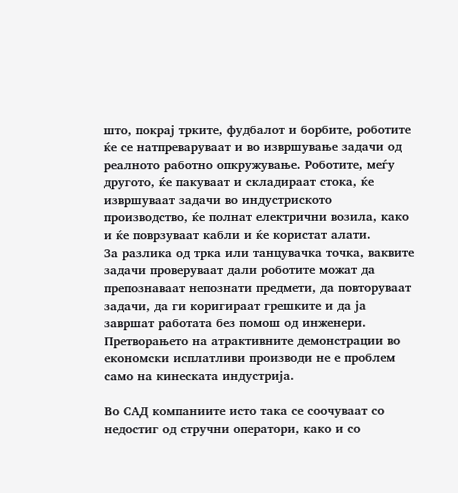што, покрај трките, фудбалот и борбите, роботите ќе се натпреваруваат и во извршување задачи од реалното работно опкружување. Роботите, меѓу другото, ќе пакуваат и складираат стока, ќе извршуваат задачи во индустриското производство, ќе полнат електрични возила, како и ќе поврзуваат кабли и ќе користат алати.
За разлика од трка или танцувачка точка, ваквите задачи проверуваат дали роботите можат да препознаваат непознати предмети, да повторуваат задачи, да ги коригираат грешките и да ја завршат работата без помош од инженери. Претворањето на атрактивните демонстрации во економски исплатливи производи не е проблем само на кинеската индустрија.

Во САД компаниите исто така се соочуваат со недостиг од стручни оператори, како и со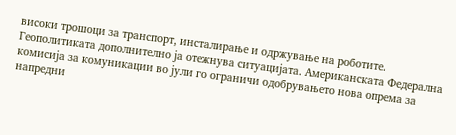високи трошоци за транспорт, инсталирање и одржување на роботите. Геополитиката дополнително ја отежнува ситуацијата. Американската Федерална комисија за комуникации во јули го ограничи одобрувањето нова опрема за напредни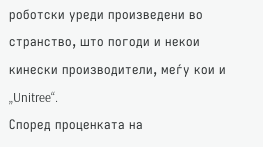роботски уреди произведени во странство, што погоди и некои кинески производители, меѓу кои и „Unitree“.
Според проценката на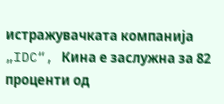истражувачката компанија „IDC“, Кина е заслужна за 82 проценти од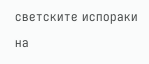светските испораки на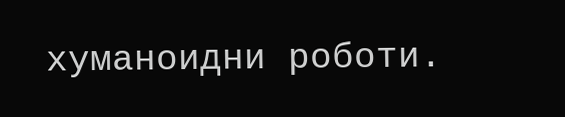хуманоидни роботи.